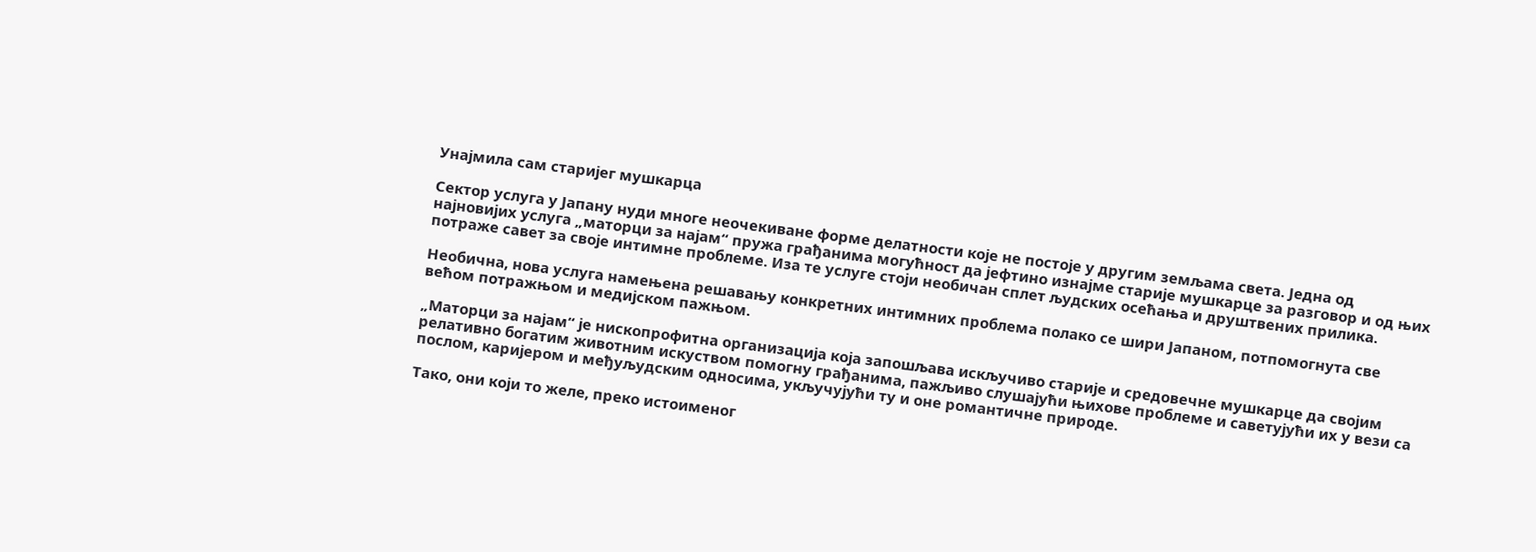Унајмила сам старијег мушкарца

Сектор услуга у Јапану нуди многе неочекиване форме делатности које не постоје у другим земљама света. Једна од најновијих услуга „маторци за најам“ пружа грађанима могућност да јефтино изнајме старије мушкарце за разговор и од њих потраже савет за своје интимне проблеме. Иза те услуге стоји необичан сплет људских осећања и друштвених прилика.

Необична, нова услуга намењена решавању конкретних интимних проблема полако се шири Јапаном, потпомогнута све већом потражњом и медијском пажњом.

„Маторци за најам“ је нископрофитна организација која запошљава искључиво старије и средовечне мушкарце да својим релативно богатим животним искуством помогну грађанима, пажљиво слушајући њихове проблеме и саветујући их у вези са послом, каријером и међуљудским односима, укључујући ту и оне романтичне природе.

Тако, они који то желе, преко истоименог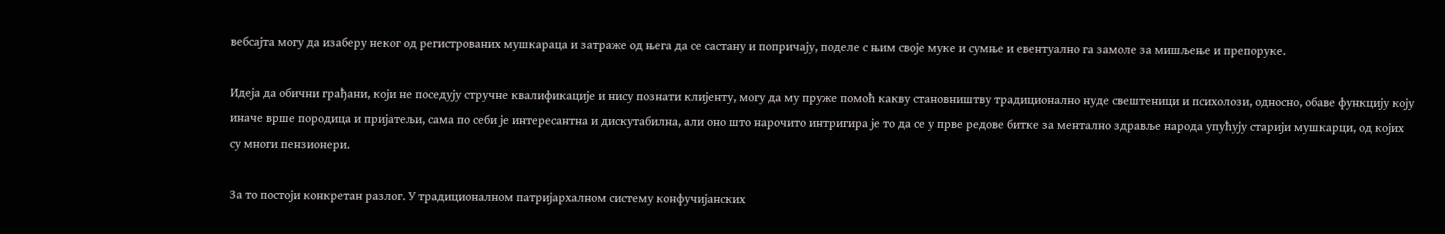вебсајта могу да изаберу неког од регистрованих мушкараца и затраже од њега да се састану и попричају, поделе с њим своје муке и сумње и евентуално га замоле за мишљење и препоруке.

Идеја да обични грађани, који не поседују стручне квалификације и нису познати клијенту, могу да му пруже помоћ какву становништву традиционално нуде свештеници и психолози, односно, обаве функцију коју иначе врше породица и пријатељи, сама по себи је интересантна и дискутабилна, али оно што нарочито интригира је то да се у прве редове битке за ментално здравље народа упућују старији мушкарци, од којих су многи пензионери.

За то постоји конкретан разлог. У традиционалном патријархалном систему конфучијанских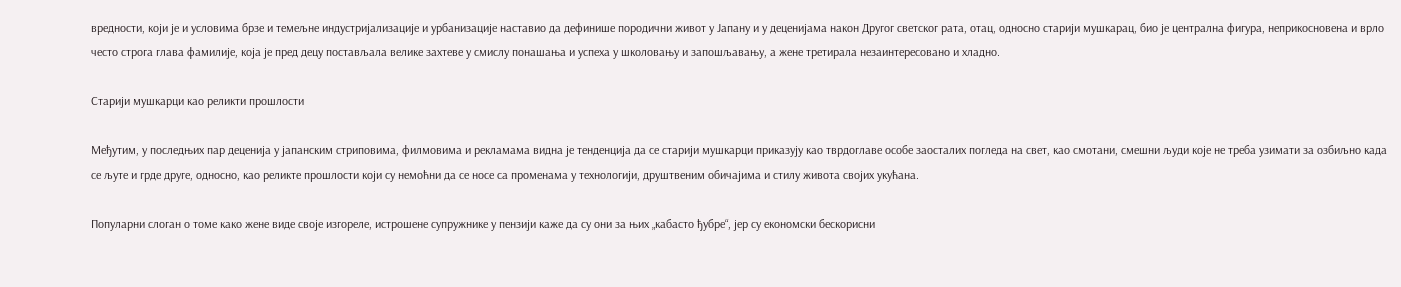вредности, који је и условима брзе и темељне индустријализације и урбанизације наставио да дефинише породични живот у Јапану и у деценијама након Другог светског рата, отац, односно старији мушкарац, био је централна фигура, неприкосновена и врло често строга глава фамилије, која је пред децу постављала велике захтеве у смислу понашања и успеха у школовању и запошљавању, а жене третирала незаинтересовано и хладно.

Старији мушкарци као реликти прошлости

Међутим, у последњих пар деценија у јапанским стриповима, филмовима и рекламама видна је тенденција да се старији мушкарци приказују као тврдоглаве особе заосталих погледа на свет, као смотани, смешни људи које не треба узимати за озбиљно када се љуте и грде друге, односно, као реликте прошлости који су немоћни да се носе са променама у технологији, друштвеним обичајима и стилу живота својих укућана.

Популарни слоган о томе како жене виде своје изгореле, истрошене супружнике у пензији каже да су они за њих „кабасто ђубре“, јер су економски бескорисни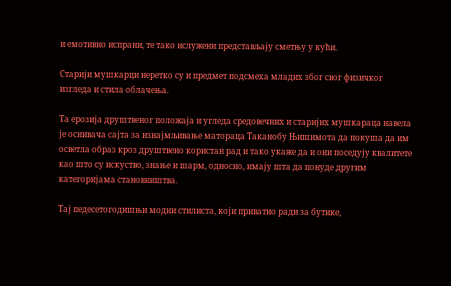и емотивно испрани, те тако ислужени представљају сметњу у кући.

Старији мушкарци неретко су и предмет подсмеха младих због свог физичког изгледа и стила облачења.

Та ерозија друштвеног положаја и угледа средовечних и старијих мушкараца навела је оснивача сајта за изнајмљивање матораца Таканобу Њишимота да покуша да им осветла образ кроз друштвено користан рад и тако укаже да и они поседују квалитете као што су искуство, знање и шарм, односно, имају шта да понуде другим категоријама становништва.

Тај педесетогодишњи модни стилиста, који приватно ради за бутике,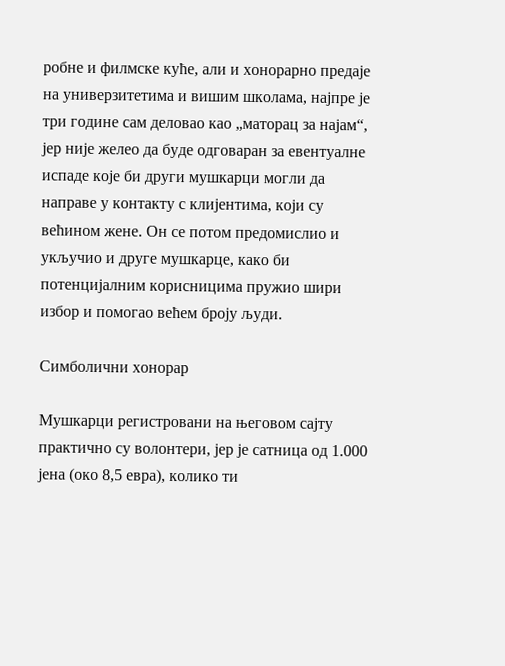робне и филмске куће, али и хонорарно предаје на универзитетима и вишим школама, најпре је три године сам деловао као „маторац за најам“, јер није желео да буде одговаран за евентуалне испаде које би други мушкарци могли да направе у контакту с клијентима, који су већином жене. Он се потом предомислио и укључио и друге мушкарце, како би потенцијалним корисницима пружио шири избор и помогао већем броју људи.

Симболични хонорар

Мушкарци регистровани на његовом сајту практично су волонтери, јер је сатница од 1.000 јена (око 8,5 евра), колико ти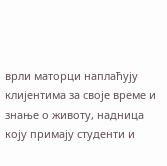врли маторци наплаћују клијентима за своје време и знање о животу, надница коју примају студенти и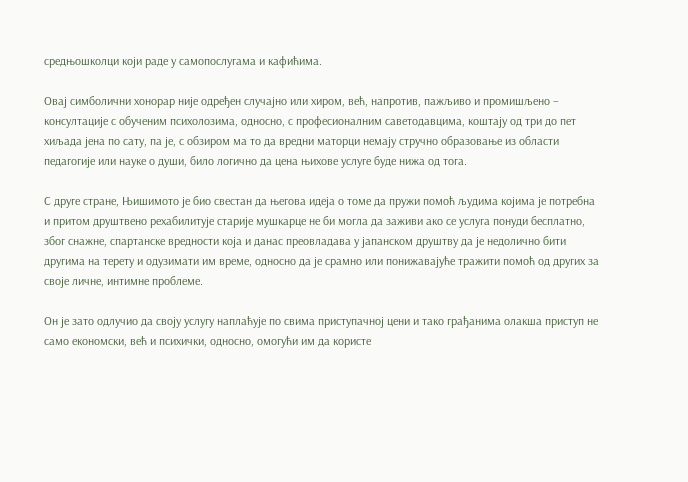средњошколци који раде у самопослугама и кафићима.

Овај симболични хонорар није одређен случајно или хиром, већ, напротив, пажљиво и промишљено – консултације с обученим психолозима, односно, с професионалним саветодавцима, коштају од три до пет хиљада јена по сату, па је, с обзиром ма то да вредни маторци немају стручно образовање из области педагогије или науке о души, било логично да цена њихове услуге буде нижа од тога.

С друге стране, Њишимото је био свестан да његова идеја о томе да пружи помоћ људима којима је потребна и притом друштвено рехабилитује старије мушкарце не би могла да заживи ако се услуга понуди бесплатно, због снажне, спартанске вредности која и данас преовладава у јапанском друштву да је недолично бити другима на терету и одузимати им време, односно да је срамно или понижавајуће тражити помоћ од других за своје личне, интимне проблеме.

Он је зато одлучио да своју услугу наплаћује по свима приступачној цени и тако грађанима олакша приступ не само економски, већ и психички, односно, омогући им да користе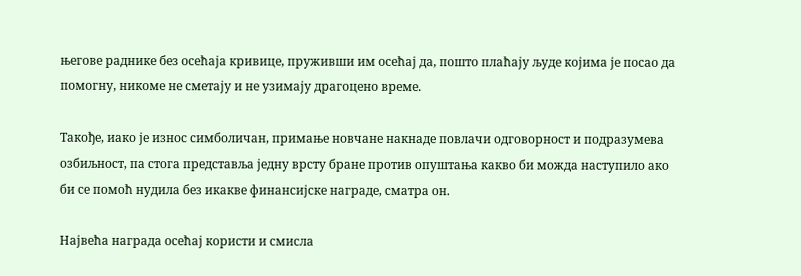његове раднике без осећаја кривице, пруживши им осећај да, пошто плаћају људе којима је посао да помогну, никоме не сметају и не узимају драгоцено време.

Такође, иако је износ симболичан, примање новчане накнаде повлачи одговорност и подразумева озбиљност, па стога представља једну врсту бране против опуштања какво би можда наступило ако би се помоћ нудила без икакве финансијске награде, сматра он.

Највећа награда осећај користи и смисла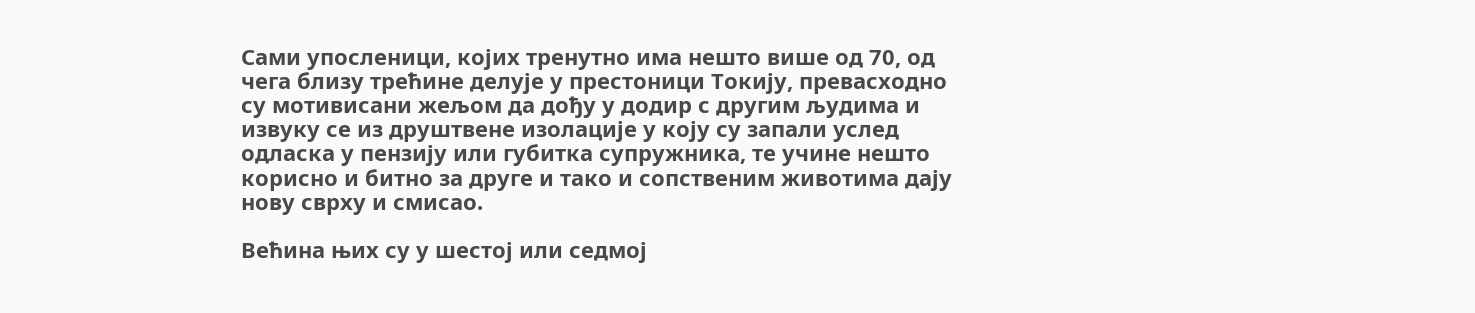Сами упосленици, којих тренутно има нешто више од 70, од чега близу трећине делује у престоници Токију, превасходно су мотивисани жељом да дођу у додир с другим људима и извуку се из друштвене изолације у коју су запали услед одласка у пензију или губитка супружника, те учине нешто корисно и битно за друге и тако и сопственим животима дају нову сврху и смисао.

Већина њих су у шестој или седмој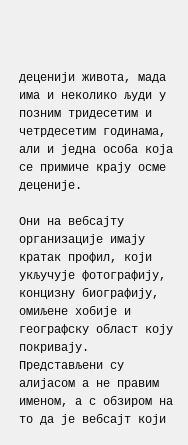деценији живота, мада има и неколико људи у позним тридесетим и четрдесетим годинама, али и једна особа која се примиче крају осме деценије.

Они на вебсајту организације имају кратак профил, који укључује фотографију, концизну биографију, омиљене хобије и географску област коју покривају. Представљени су алијасом а не правим именом, а с обзиром на то да је вебсајт који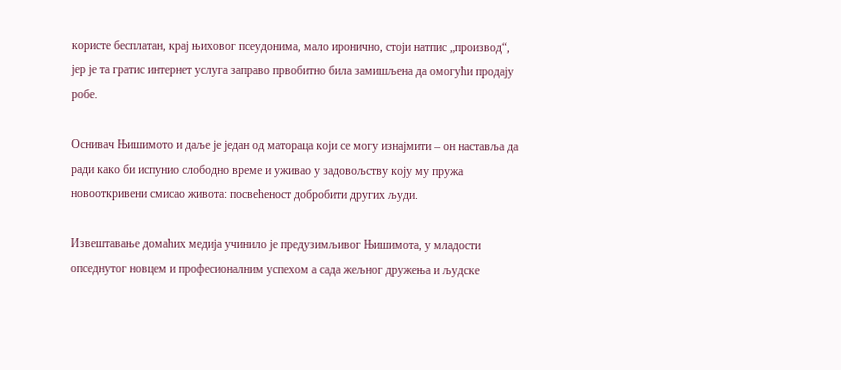користе бесплатан, крај њиховог псеудонима, мало иронично, стоји натпис „производ“, јер је та гратис интернет услуга заправо првобитно била замишљена да омогући продају робе.

Оснивач Њишимото и даље је један од матораца који се могу изнајмити – он наставља да ради како би испунио слободно време и уживао у задовољству коју му пружа новооткривени смисао живота: посвећеност добробити других људи.

Извештавање домаћих медија учинило је предузимљивог Њишимота, у младости опседнутог новцем и професионалним успехом а сада жељног дружења и људске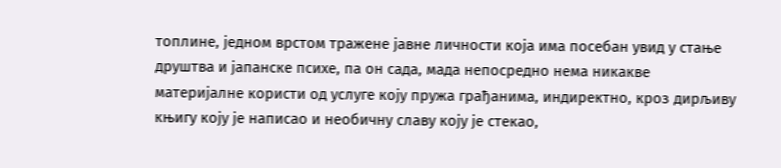топлине, једном врстом тражене јавне личности која има посебан увид у стање друштва и јапанске психе, па он сада, мада непосредно нема никакве материјалне користи од услуге коју пружа грађанима, индиректно, кроз дирљиву књигу коју је написао и необичну славу коју је стекао,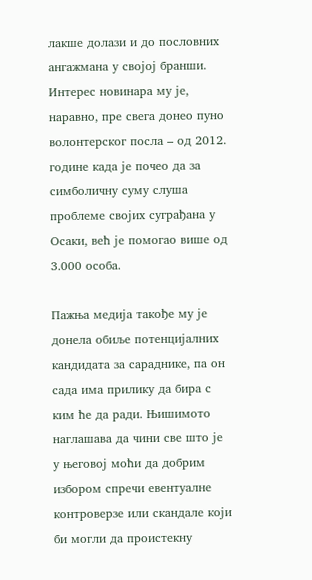лакше долази и до пословних ангажмана у својој бранши. Интерес новинара му је, наравно, пре свега донео пуно волонтерског посла – од 2012. године када је почео да за симболичну суму слуша проблеме својих суграђана у Осаки, већ је помогао више од 3.000 особа.

Пажња медија такође му је донела обиље потенцијалних кандидата за сараднике, па он сада има прилику да бира с ким ће да ради. Њишимото наглашава да чини све што је у његовој моћи да добрим избором спречи евентуалне контроверзе или скандале који би могли да проистекну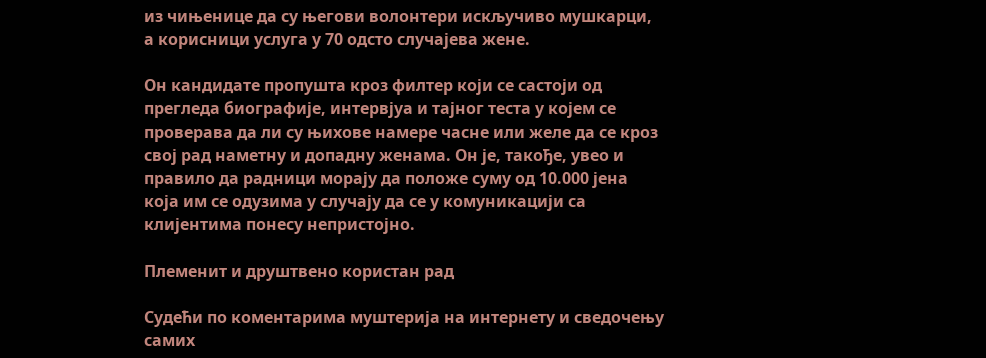из чињенице да су његови волонтери искључиво мушкарци, а корисници услуга у 70 одсто случајева жене.

Он кандидате пропушта кроз филтер који се састоји од прегледа биографије, интервјуа и тајног теста у којем се проверава да ли су њихове намере часне или желе да се кроз свој рад наметну и допадну женама. Он је, такође, увео и правило да радници морају да положе суму од 10.000 јена која им се одузима у случају да се у комуникацији са клијентима понесу непристојно.

Племенит и друштвено користан рад

Судећи по коментарима муштерија на интернету и сведочењу самих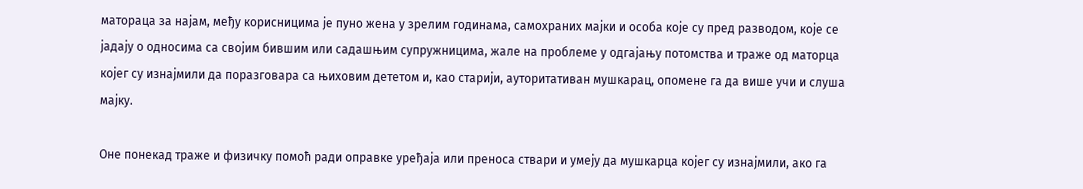матораца за најам, међу корисницима је пуно жена у зрелим годинама, самохраних мајки и особа које су пред разводом, које се јадају о односима са својим бившим или садашњим супружницима, жале на проблеме у одгајању потомства и траже од маторца којег су изнајмили да поразговара са њиховим дететом и, као старији, ауторитативан мушкарац, опомене га да више учи и слуша мајку.

Оне понекад траже и физичку помоћ ради оправке уређаја или преноса ствари и умеју да мушкарца којег су изнајмили, ако га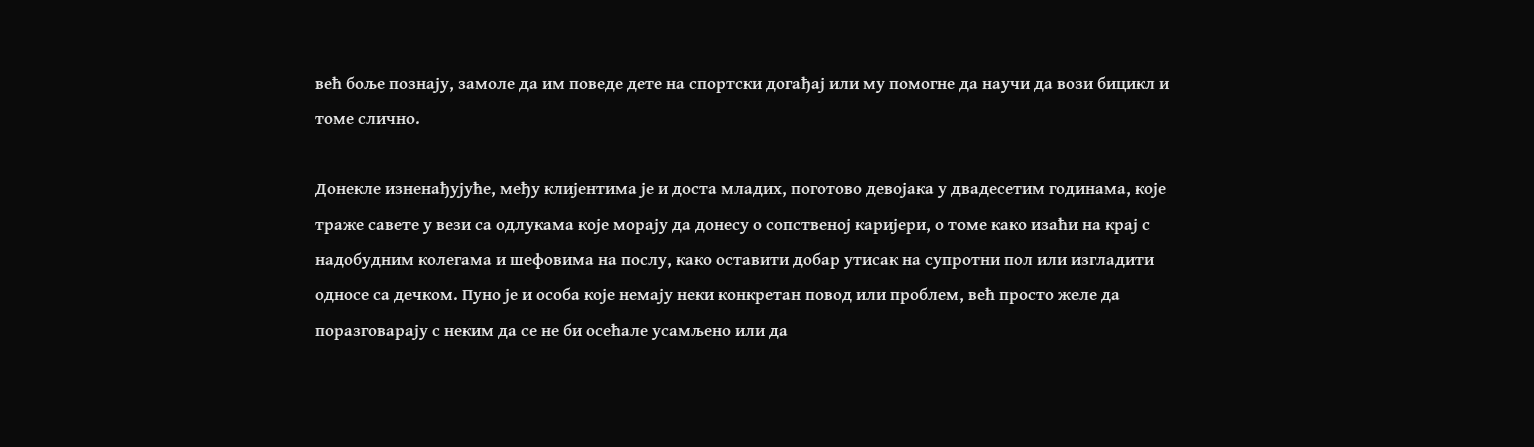већ боље познају, замоле да им поведе дете на спортски догађај или му помогне да научи да вози бицикл и томе слично.

Донекле изненађујуће, међу клијентима је и доста младих, поготово девојака у двадесетим годинама, које траже савете у вези са одлукама које морају да донесу о сопственој каријери, о томе како изаћи на крај с надобудним колегама и шефовима на послу, како оставити добар утисак на супротни пол или изгладити односе са дечком. Пуно је и особа које немају неки конкретан повод или проблем, већ просто желе да поразговарају с неким да се не би осећале усамљено или да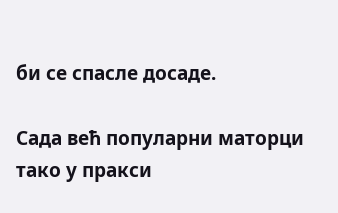би се спасле досаде.

Сада већ популарни маторци тако у пракси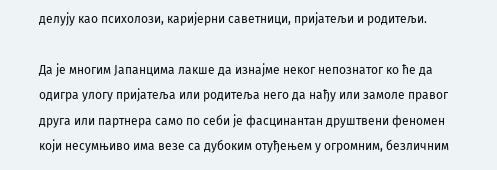делују као психолози, каријерни саветници, пријатељи и родитељи.

Да је многим Јапанцима лакше да изнајме неког непознатог ко ће да одигра улогу пријатеља или родитеља него да нађу или замоле правог друга или партнера само по себи је фасцинантан друштвени феномен који несумњиво има везе са дубоким отуђењем у огромним, безличним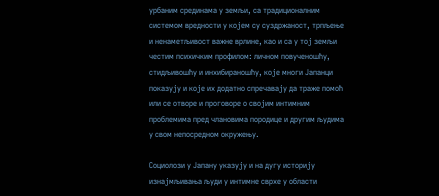урбаним срединама у земљи, са традиционалним системом вредности у којем су суздржаност, трпљење и ненаметљивост важне врлине, као и са у тој земљи честим психичким профилом: личном повученошћу, стидљивошћу и инхибираношћу, које многи Јапанци показују и које их додатно спречавају да траже помоћ или се отворе и проговоре о својим интимним проблемима пред члановима породице и другим људима у свом непосредном окружењу.

Социолози у Јапану указују и на дугу историју изнајмљивања људи у интимне сврхе у области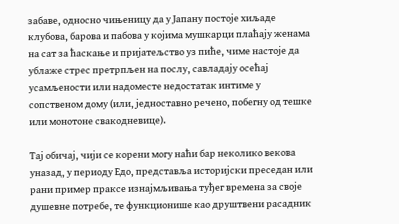забаве, односно чињеницу да у Јапану постоје хиљаде клубова, барова и пабова у којима мушкарци плаћају женама на сат за ћаскање и пријатељство уз пиће, чиме настоје да ублаже стрес претрпљен на послу, савладају осећај усамљености или надоместе недостатак интиме у сопственом дому (или, једноставно речено, побегну од тешке или монотоне свакодневице).

Тај обичај, чији се корени могу наћи бар неколико векова уназад, у периоду Едо, представља историјски преседан или рани пример праксе изнајмљивања туђег времена за своје душевне потребе, те функционише као друштвени расадник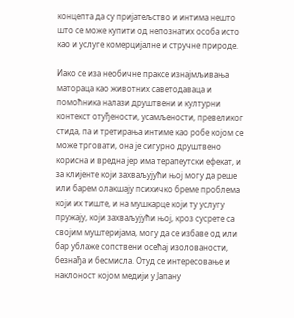концепта да су пријатељство и интима нешто што се може купити од непознатих особа исто као и услуге комерцијалне и стручне природе.

Иако се иза необичне праксе изнајмљивања матораца као животних саветодаваца и помоћника налази друштвени и културни контекст отуђености, усамљености, превеликог стида, па и третирања интиме као робе којом се може трговати, она је сигурно друштвено корисна и вредна јер има терапеутски ефекат, и за клијенте који захваљујући њој могу да реше или барем олакшају психичко бреме проблема који их тиште, и на мушкарце који ту услугу пружају, који захваљујући њој, кроз сусрете са својим муштеријама, могу да се избаве од или бар ублаже сопствени осећај изолованости, безнађа и бесмисла. Отуд се интересовање и наклоност којом медији у Јапану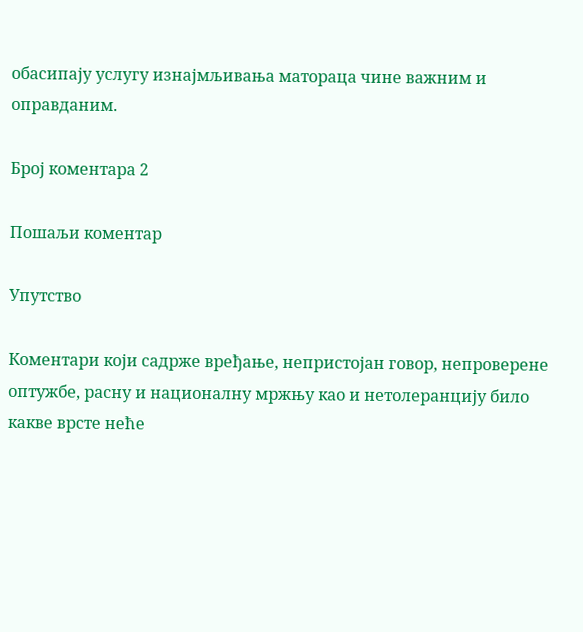обасипају услугу изнајмљивања матораца чине важним и оправданим.

Број коментара 2

Пошаљи коментар

Упутство

Коментари који садрже вређање, непристојан говор, непроверене оптужбе, расну и националну мржњу као и нетолеранцију било какве врсте неће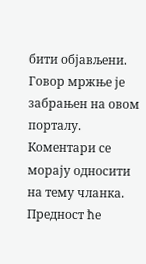бити објављени. Говор мржње је забрањен на овом порталу. Коментари се морају односити на тему чланка. Предност ће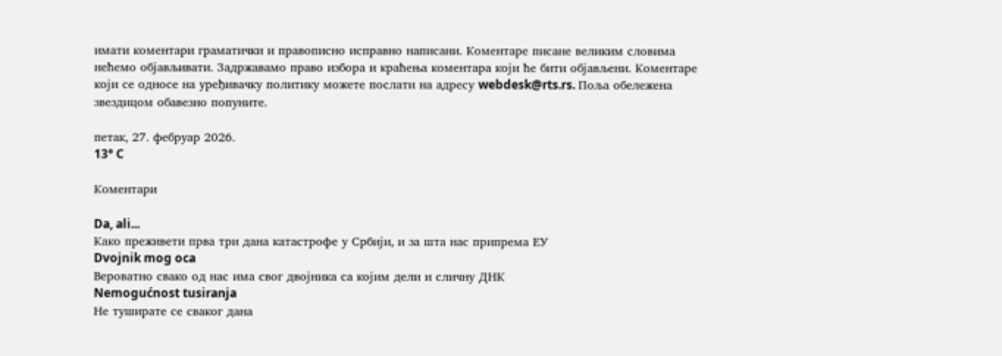имати коментари граматички и правописно исправно написани. Коментаре писане великим словима нећемо објављивати. Задржавамо право избора и краћења коментара који ће бити објављени. Коментаре који се односе на уређивачку политику можете послати на адресу webdesk@rts.rs. Поља обележена звездицом обавезно попуните.

петак, 27. фебруар 2026.
13° C

Коментари

Da, ali...
Како преживети прва три дана катастрофе у Србији, и за шта нас припрема ЕУ
Dvojnik mog oca
Вероватно свако од нас има свог двојника са којим дели и сличну ДНК
Nemogućnost tusiranja
Не туширате се сваког дана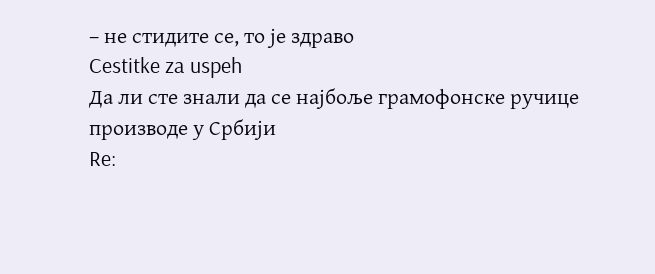– не стидите се, то је здраво
Cestitke za uspeh
Да ли сте знали да се најбоље грамофонске ручице производе у Србији
Re: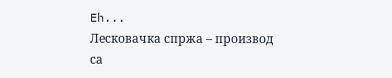Eh...
Лесковачка спржа – производ са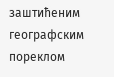заштићеним географским пореклом